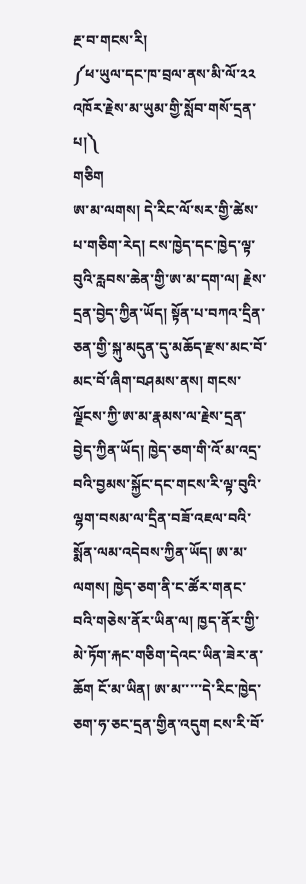རྔ་བ་གངས་རི།
༼ཕ་ཡུལ་དང་ཁ་བྲལ་ནས་མི་ལོ་༢༢ འཁོར་རྗེས་མ་ཡུམ་གྱི་སློབ་གསོ་དྲན་པ།༽
གཅིག
ཨ་མ་ལགས། དེ་རིང་ལོ་སར་གྱི་ཚེས་པ་གཅིག་རེད། ངས་ཁྱེད་དང་ཁྱེད་ལྟ་བུའི་རླབས་ཆེན་གྱི་ཨ་མ་དག་ལ། རྗེས་དྲན་བྱེད་ཀྱིན་ཡོད། སྟོན་པ་བཀའ་དྲིན་ཅན་གྱི་སྐུ་མདུན་དུ་མཆོད་རྫས་མང་བོ་མང་བོ་ཞིག་བཤམས་ནས། གངས་ལྗོངས་ཀྱི་ཨ་མ་རྣམས་ལ་རྗེས་དྲན་བྱེད་ཀྱིན་ཡོད། ཁྱེད་ཅག་གི་འོ་མ་འདྲ་བའི་བྱམས་སྐྱོང་དང་གངས་རི་ལྟ་བུའི་ལྷག་བསམ་ལ་དྲིན་བཟོ་འཇལ་བའི་སྨོན་ལམ་འདེབས་ཀྱིན་ཡོད། ཨ་མ་ལགས། ཁྱེད་ཅག་ནི་ང་ཚོར་གནང་བའི་གཅེས་ནོར་ཡིན་ལ། ཁྱད་ནོར་གྱི་མེ་ཏོག་རྐང་གཅིག་དེའང་ཡིན་ཟེར་ན་ཆོག ངོ་མ་ཡིན། ཨ་མ་་་་་དེ་རིང་ཁྱེད་ཅག་ཧ་ཅང་དྲན་གྱིན་འདུག ངས་རི་བོ་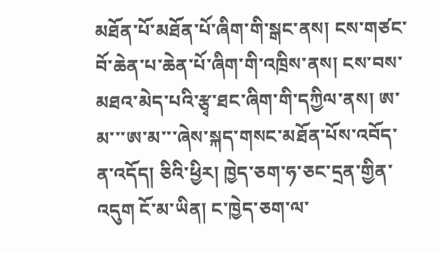མཐོན་པོ་མཐོན་པོ་ཞིག་གི་སྒང་ནས། ངས་གཙང་བོ་ཆེན་པ་ཆེན་པོ་ཞིག་གི་འཁྲིས་ནས། ངས་བས་མཐའ་མེད་པའི་རྩྭ་ཐང་ཞིག་གི་དཀྱིལ་ནས། ཨ་མ་་་ཨ་མ་་་ཞེས་སྐད་གསང་མཐོན་པོས་འབོད་ན་འདོད། ཅིའི་ཕྱིར། ཁྱེད་ཅག་ཧ་ཅང་དྲན་གྱིན་འདུག ངོ་མ་ཡིན། ང་ཁྱེད་ཅག་ལ་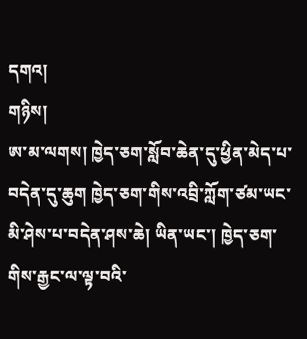དགའ།
གཉིས།
ཨ་མ་ལགས། ཁྱེད་ཅག་སློབ་ཆེན་དུ་ཕྱིན་མེད་པ་བདེན་དུ་ཆུག ཁྱེད་ཅག་གིས་འབྲི་ཀློག་ཙམ་ཡང་མི་ཤེས་པ་བདེན་ཤས་ཆེ། ཡིན་ཡང་། ཁྱེད་ཅག་གིས་རྒྱང་ལ་ལྟ་བའི་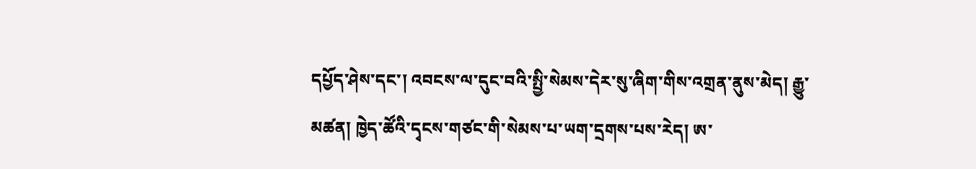དཔྱོད་ཤེས་དང་། འབངས་ལ་དུང་བའི་སྤྱི་སེམས་དེར་སུ་ཞིག་གིས་འགྲན་ནུས་མེད། རྒྱུ་མཚན། ཁྱེད་ཚོའི་དྭངས་གཙང་གི་སེམས་པ་ཡག་དྲགས་པས་རེད། ཨ་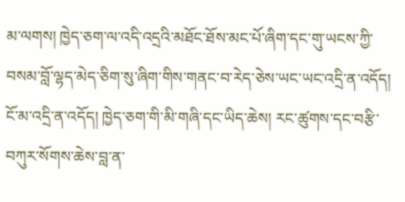མ་ལགས། ཁྱེད་ཅག་ལ་འདི་འདྲའི་མཐོང་ཐོས་མང་པོ་ཞིག་དང་གུ་ཡངས་ཀྱི་བསམ་བློ་ལྷད་མེད་ཅིག་སུ་ཞིག་གིས་གནང་བ་རེད་ཅེས་ཡང་ཡང་འདྲི་ན་འདོད། ངོ་མ་འདྲི་ན་འདོད། ཁྱེད་ཅག་གི་མི་གཞི་དང་ཡིད་ཆེས། རང་ཚུགས་དང་བརྩི་བཀུར་སོགས་ཆེས་བླ་ན་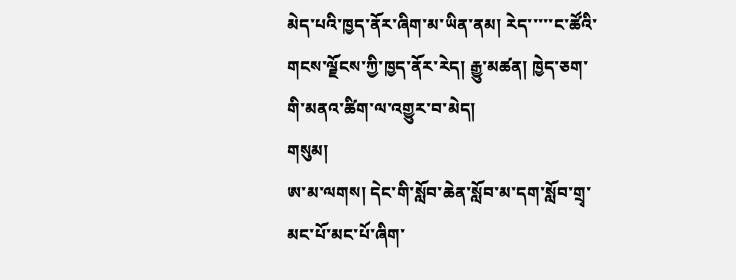མེད་པའི་ཁྱད་ནོར་ཞིག་མ་ཡིན་ནམ། རེད་་་་་ང་ཚོའི་གངས་ལྗོངས་ཀྱི་ཁྱད་ནོར་རེད། རྒྱུ་མཚན། ཁྱེད་ཅག་གི་མནའ་ཚིག་ལ་འགྱུར་བ་མེད།
གསུམ།
ཨ་མ་ལགས། དེང་གི་སློབ་ཆེན་སློབ་མ་དག་སློབ་གྲྭ་མང་པོ་མང་པོ་ཞིག་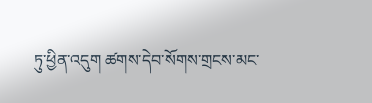ཏུ་ཕྱིན་འདུག ཚགས་དེབ་སོགས་གྲངས་མང་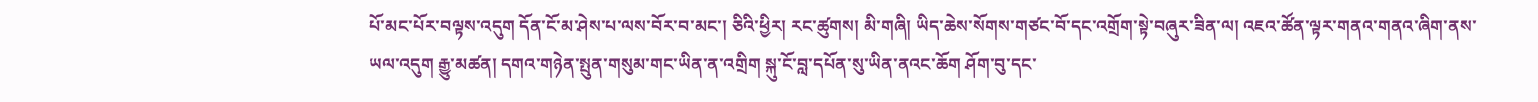པོ་མང་པོར་བལྟས་འདུག དོན་ངོ་མ་ཤེས་པ་ལས་བོར་བ་མང་། ཅིའི་ཕྱིར། རང་ཚུགས། མི་གཞི། ཡིད་ཆེས་སོགས་གཙང་བོ་དང་འགྲོག་སྟེ་བཞུར་ཟིན་ལ། འཇའ་ཚོན་ལྟར་གནའ་གནའ་ཞིག་ནས་ཡལ་འདུག རྒྱུ་མཚན། དགའ་གཉེན་སྤུན་གསུམ་གང་ཡིན་ན་འགྲིག སྐུ་ངོ་བླ་དཔོན་སུ་ཡིན་ནའང་ཆོག ཤོག་བུ་དང་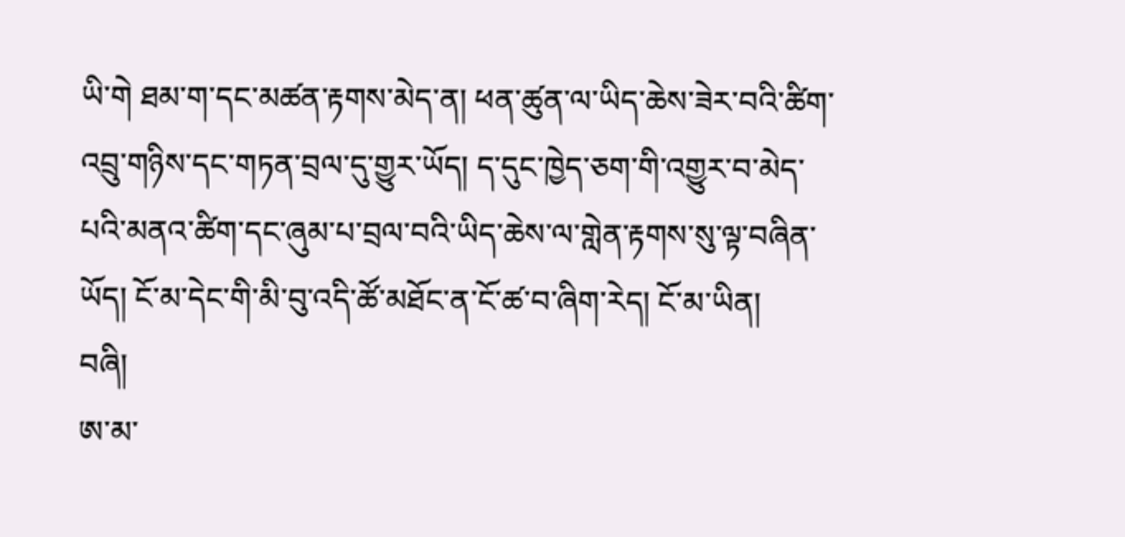ཡི་གེ ཐམ་ག་དང་མཚན་རྟགས་མེད་ན། ཕན་ཚུན་ལ་ཡིད་ཆེས་ཟེར་བའི་ཚིག་འབྲུ་གཉིས་དང་གཏན་བྲལ་དུ་གྱུར་ཡོད། ད་དུང་ཁྱེད་ཅག་གི་འགྱུར་བ་མེད་པའི་མནའ་ཚིག་དང་ཞུམ་པ་བྲལ་བའི་ཡིད་ཆེས་ལ་གླེན་རྟགས་སུ་ལྟ་བཞིན་ཡོད། ངོ་མ་དེང་གི་མི་བུ་འདི་ཚོ་མཐོང་ན་ངོ་ཚ་བ་ཞིག་རེད། ངོ་མ་ཡིན།
བཞི།
ཨ་མ་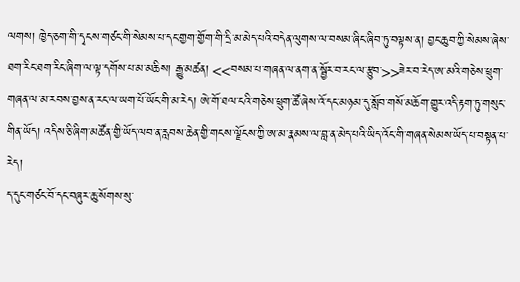ལགས། ཁྱེད་ཅག་གི་དྭངས་གཙང་གི་སེམས་པ་དང་གྱག་གྱོག་གི་དྲི་མ་མེད་པའི་བདེན་ལུགས་ལ་བསམ་ཞིང་ཞིབ་ཏུ་བལྟས་ན། བྱང་ཆུབ་ཀྱི་སེམས་ཞེས་ཐག་རིང་ཐག་རིང་ཞིག་ལ་ལྟ་དགོས་པ་མ་མཆིས། རྒྱུ་མཚན། <<བསམ་པ་གཞན་ལ་ནག་ན་སྦྱོར་བ་རང་ལ་རྩུབ་>>ཟེར་བ་རེད་ཨ་མའི་གཅེས་ཕྲུག་གཞན་ལ་མ་རབས་བྱས་ན་རང་ལ་ཡག་པོ་ཡོང་གི་མ་རེད། ཨེ་གོ་ཐལ་ངའི་གཅེས་ཕྲུག་ཚོ་ཞེས་འོ་དང་མཉམ་དུ་སློབ་གསོ་མཆོག་གྱུར་འདི་རྟག་ཏུ་གསུང་གིན་ཡོད། འདིས་ཅི་ཞིག་མཚོན་གྱི་ཡོད་ལབ་ན་རླབས་ཆེན་གྱི་གངས་ལྗོངས་ཀྱི་ཨ་མ་རྣམས་ལ་བླ་ན་མེད་པའི་ཡིད་འོང་གི་གཞན་སེམས་ཡོད་པ་བསྟན་པ་རེད།
ད་དུང་གཙང་བོ་དང་བཞུར་ཆུ་སོགས་སུ་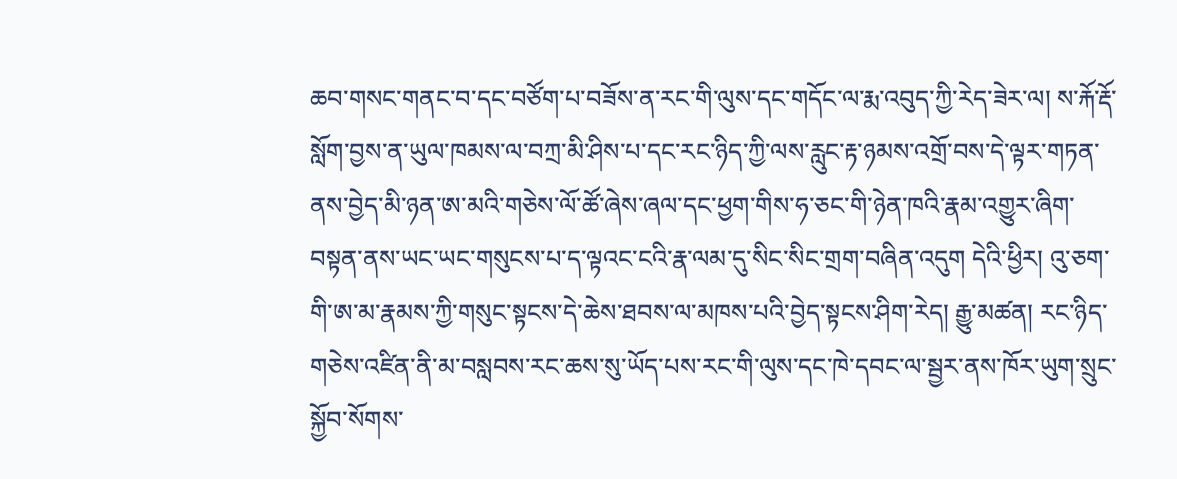ཆབ་གསང་གནང་བ་དང་བཙོག་པ་བཟོས་ན་རང་གི་ལུས་དང་གདོང་ལ་རྨ་འབུད་ཀྱི་རེད་ཟེར་ལ། ས་རྐོ་རྡོ་སློག་བྱས་ན་ཡུལ་ཁམས་ལ་བཀྲ་མི་ཤིས་པ་དང་རང་ཉིད་ཀྱི་ལས་རླུང་རྟ་ཉམས་འགྲོ་བས་དེ་ལྟར་གཏན་ནས་བྱེད་མི་ཉན་ཨ་མའི་གཅེས་ལོ་ཚོ་ཞེས་ཞལ་དང་ཕྱག་གིས་ཧ་ཅང་གི་ཉེན་ཁའི་རྣམ་འགྱུར་ཞིག་བསྟན་ནས་ཡང་ཡང་གསུངས་པ་ད་ལྟའང་ངའི་རྣ་ལམ་དུ་སིང་སིང་གྲག་བཞིན་འདུག དེའི་ཕྱིར། འུ་ཅག་གི་ཨ་མ་རྣམས་ཀྱི་གསུང་སྟངས་དེ་ཆེས་ཐབས་ལ་མཁས་པའི་བྱེད་སྟངས་ཤིག་རེད། རྒྱུ་མཚན། རང་ཉིད་གཅེས་འཛིན་ནི་མ་བསླབས་རང་ཆས་སུ་ཡོད་པས་རང་གི་ལུས་དང་ཁེ་དབང་ལ་སྦྱར་ནས་ཁོར་ཡུག་སྲུང་སྐྱོབ་སོགས་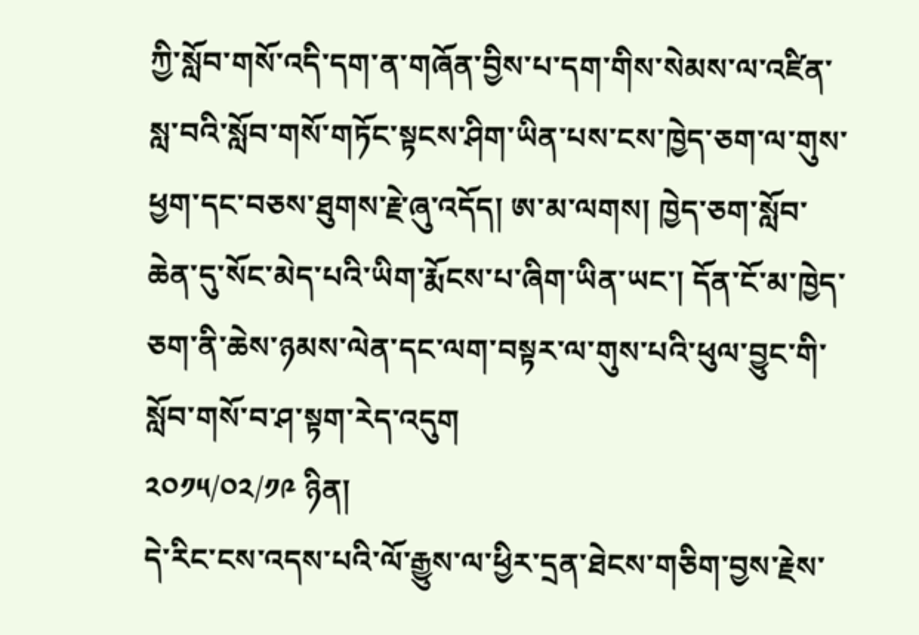ཀྱི་སློབ་གསོ་འདི་དག་ན་གཞོན་བྱིས་པ་དག་གིས་སེམས་ལ་འཛིན་སླ་བའི་སློབ་གསོ་གཏོང་སྟངས་ཤིག་ཡིན་པས་ངས་ཁྱེད་ཅག་ལ་གུས་ཕྱག་དང་བཅས་ཐུགས་རྗེ་ཞུ་འདོད། ཨ་མ་ལགས། ཁྱེད་ཅག་སློབ་ཆེན་དུ་སོང་མེད་པའི་ཡིག་རྨོངས་པ་ཞིག་ཡིན་ཡང་། དོན་ངོ་མ་ཁྱེད་ཅག་ནི་ཆེས་ཉམས་ལེན་དང་ལག་བསྟར་ལ་གུས་པའི་ཕུལ་བྱུང་གི་སློབ་གསོ་བ་ཤ་སྟག་རེད་འདུག
༢༠༡༥/༠༢/༡༩ ཉིན།
དེ་རིང་ངས་འདས་པའི་ལོ་རྒྱུས་ལ་ཕྱིར་དྲན་ཐེངས་གཅིག་བྱས་རྗེས་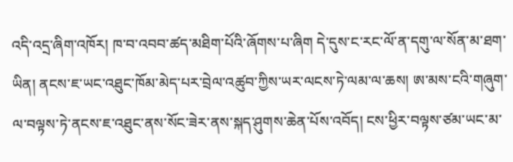འདི་འདྲ་ཞིག་འཁོར། ཁ་བ་འབབ་ཚད་མཐིག་པོའི་ཞོགས་པ་ཞིག དེ་དུས་ང་རང་ལོ་ན་དགུ་ལ་སོན་མ་ཐག་ཡིན། ནངས་ཇ་ཡང་འཐུང་ཁོམ་མེད་པར་བྲེལ་འཚུབ་ཀྱིས་ཡར་ལངས་ཏེ་ལམ་ལ་ཆས། ཨ་མས་ངའི་གཞུག་ལ་བལྟས་ཏེ་ནངས་ཇ་འཐུང་ནས་སོང་ཟེར་ནས་སྐད་ཤུགས་ཆེན་པོས་འབོད། ངས་ཕྱིར་བལྟས་ཙམ་ཡང་མ་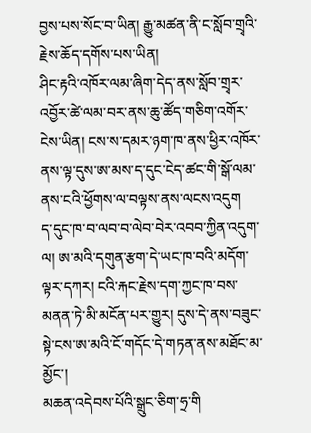བྱས་པས་སོང་བ་ཡིན། རྒྱུ་མཚན་ནི་ང་སློབ་གྲྭའི་རྗེས་ཆོད་དགོས་པས་ཡིན།
ཤིང་རྟའི་འཁོར་ལམ་ཞིག་དེད་ནས་སློབ་གྲྭར་འབྱོར་ཚེ་ལམ་བར་ནས་ཆུ་ཚོད་གཅིག་འགོར་ངེས་ཡིན། ངས་ས་དམར་ཉག་ཁ་ནས་ཕྱིར་འཁོར་ནས་ལྟ་དུས་ཨ་མས་ད་དུང་ངེད་ཚང་གི་སྒོ་ལམ་ནས་ངའི་ཕྱོགས་ལ་བལྟས་ནས་ལངས་འདུག
ད་དུང་ཁ་བ་ལབ་བ་ལེབ་བེར་འབབ་ཀྱིན་འདུག་ལ། ཨ་མའི་དགུན་རྩག་དེ་ཡང་ཁ་བའི་མདོག་ལྟར་དཀར། ངའི་རྐང་རྗེས་དག་ཀྱང་ཁ་བས་མནན་ཏེ་མི་མངོན་པར་གྱུར། དུས་དེ་ནས་བཟུང་སྟེ་ངས་ཨ་མའི་ངོ་གདོང་དེ་གཏན་ནས་མཐོང་མ་མྱོང་།
མཆན་འདེབས་པོའི་སྒྲུང་ཅིག་ཧྲ་གི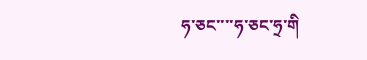ཧ་ཅང་་་་ཧ་ཅང་ཧྲ་གི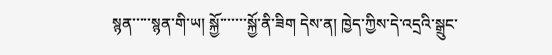སྙན་་་་་སྙན་གི་ཡ། སྐྱོ་་་་་་་སྐྱོ་ནི་ཟིག དེས་ན། ཁྱེད་ཀྱིས་དེ་འདྲའི་སྒྲུང་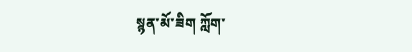སྙན་མོ་ཟིག ཀློག་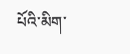པོའི་མིག་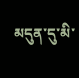མདུན་དུ་མི་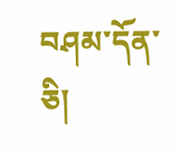བཤམ་དོན་ཅི།